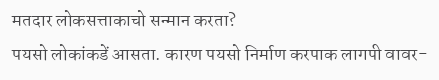मतदार लोकसत्ताकाचो सन्मान करता?
पयसो लोकांकडें आसता. कारण पयसो निर्माण करपाक लागपी वावर-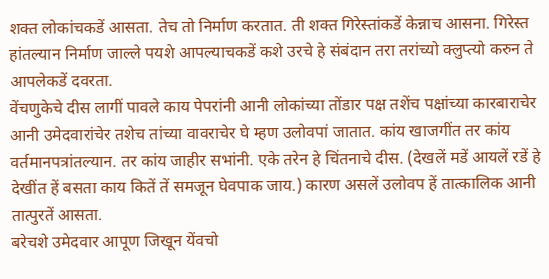शक्त लोकांचकडें आसता. तेच तो निर्माण करतात. ती शक्त गिरेस्तांकडें केन्नाच आसना. गिरेस्त हांतल्यान निर्माण जाल्ले पयशे आपल्याचकडें कशे उरचे हे संबंदान तरा तरांच्यो क्लुप्त्यो करुन ते आपलेकडें दवरता.
वेंचणुकेचे दीस लागीं पावले काय पेपरांनी आनी लोकांच्या तोंडार पक्ष तशेंच पक्षांच्या कारबाराचेर आनी उमेदवारांचेर तशेच तांच्या वावराचेर घे म्हण उलोवपां जातात. कांय खाजगींत तर कांय वर्तमानपत्रांतल्यान. तर कांय जाहीर सभांनी. एके तरेन हे चिंतनाचे दीस. (देखलें मडें आयलें रडें हे देखींत हें बसता काय कितें तें समजून घेवपाक जाय.) कारण असलें उलोवप हें तात्कालिक आनी तात्पुरतें आसता.
बरेचशे उमेदवार आपूण जिखून येंवचो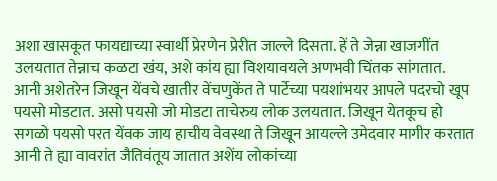अशा खासकूत फायद्याच्या स्वार्थी प्रेरणेन प्रेरीत जाल्ले दिसता. हें ते जेन्ना खाजगींत उलयतात तेन्नाच कळटा खंय, अशे कांय ह्या विशयावयले अणभवी चिंतक सांगतात.
आनी अशेतरेन जिखून येंवचे खातीर वेंचणुकेंत ते पार्टेच्या पयशांभयर आपले पदरचो खूप पयसो मोडटात. असो पयसो जो मोडटा ताचेरुय लोक उलयतात. जिखून येतकूच हो सगळो पयसो परत येंवक जाय हाचीय वेवस्था ते जिखून आयल्ले उमेदवार मागीर करतात आनी ते ह्या वावरांत जैतिवंतूय जातात अशेंय लोकांच्या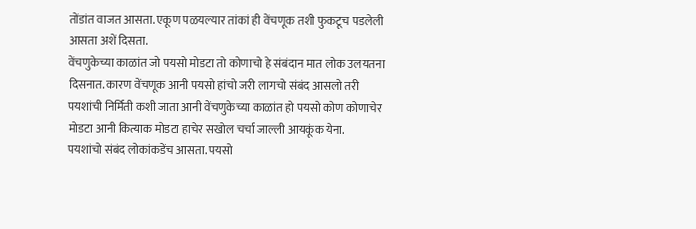तोंडांत वाजत आसता. एकूण पळयल्यार तांकां ही वेंचणूक तशी फुकटूच पडलेली आसता अशें दिसता.
वेंचणुकेच्या काळांत जो पयसो मोडटा तो कोणाचो हे संबंदान मात लोक उलयतना दिसनात. कारण वेंचणूक आनी पयसो हांचो जरी लागचो संबंद आसलो तरी पयशांची निर्मिती कशी जाता आनी वेंचणुकेच्या काळांत हो पयसो कोण कोणाचेर मोडटा आनी कित्याक मोडटा हाचेर सखोल चर्चा जाल्ली आयकूंक येना.
पयशांचो संबंद लोकांकडेंच आसता. पयसो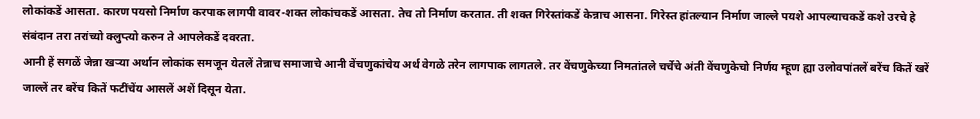लोकांकडें आसता. कारण पयसो निर्माण करपाक लागपी वावर-शक्त लोकांचकडें आसता. तेच तो निर्माण करतात. ती शक्त गिरेस्तांकडें केन्नाच आसना. गिरेस्त हांतल्यान निर्माण जाल्ले पयशे आपल्याचकडें कशे उरचे हे संबंदान तरा तरांच्यो क्लुप्त्यो करुन ते आपलेकडें दवरता.
आनी हें सगळें जेन्ना खऱ्या अर्थान लोकांक समजून येतलें तेन्नाच समाजाचे आनी वेंचणुकांचेय अर्थ वेगळे तरेन लागपाक लागतले. तर वेंचणुकेच्या निमतांतले चर्चेचे अंती वेंचणुकेचो निर्णय म्हूण ह्या उलोवपांतलें बरेंच कितें खरें जाल्लें तर बरेंच कितें फटींचेंय आसलें अशें दिसून येता.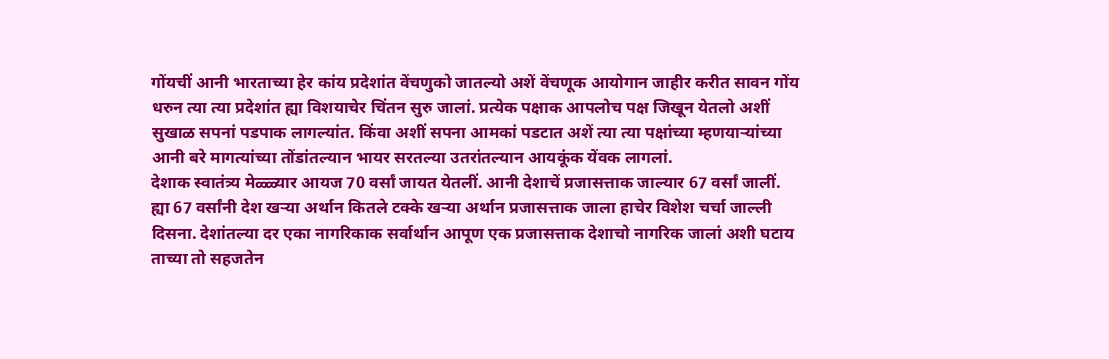गोंयचीं आनी भारताच्या हेर कांय प्रदेशांत वेंचणुको जातल्यो अशें वेंचणूक आयोगान जाहीर करीत सावन गोंय धरुन त्या त्या प्रदेशांत ह्या विशयाचेर चिंतन सुरु जालां. प्रत्येक पक्षाक आपलोच पक्ष जिखून येतलो अशीं सुखाळ सपनां पडपाक लागल्यांत. किंवा अशीं सपना आमकां पडटात अशें त्या त्या पक्षांच्या म्हणयाऱ्यांच्या आनी बरे मागत्यांच्या तोंडांतल्यान भायर सरतल्या उतरांतल्यान आयकूंक येंवक लागलां.
देशाक स्वातंत्र्य मेळ्ळ्यार आयज 70 वर्सां जायत येतलीं. आनी देशाचें प्रजासत्ताक जाल्यार 67 वर्सां जालीं. ह्या 67 वर्सांनी देश खऱ्या अर्थान कितले टक्के खऱ्या अर्थान प्रजासत्ताक जाला हाचेर विशेश चर्चा जाल्ली दिसना. देशांतल्या दर एका नागरिकाक सर्वार्थान आपूण एक प्रजासत्ताक देशाचो नागरिक जालां अशी घटाय ताच्या तो सहजतेन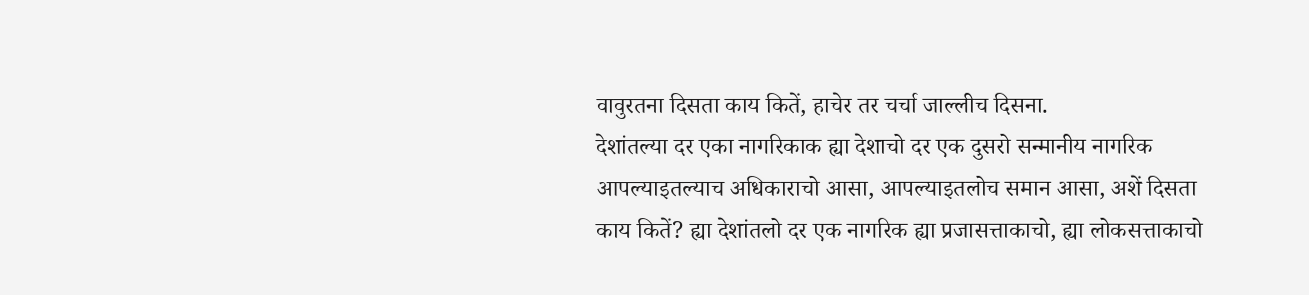वावुरतना दिसता काय कितें, हाचेर तर चर्चा जाल्लीच दिसना.
देशांतल्या दर एका नागरिकाक ह्या देशाचो दर एक दुसरो सन्मानीय नागरिक आपल्याइतल्याच अधिकाराचो आसा, आपल्याइतलोच समान आसा, अशें दिसता काय कितें? ह्या देशांतलो दर एक नागरिक ह्या प्रजासत्ताकाचो, ह्या लोकसत्ताकाचो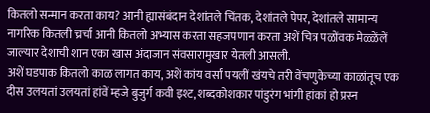कितलो सन्मान करता काय? आनी ह्यासंबंदान देशांतले चिंतक, देशांतले पेपर, देशांतले सामान्य नागरिक कितली च्रर्चा आनी कितलो अभ्यास करता सहजपणान करता अशें चित्र पळोंवक मेळ्ळेंलें जाल्यार देशाची शान एका खास अंदाजान संवसारामुखार येतली आसली.
अशें घडपाक कितलो काळ लागत काय, अशें कांय वर्सां पयलीं खंयचे तरी वेंचणुकेच्या काळांतूच एक दीस उलयतां उलयतां हांवें म्हजे बुजुर्ग कवी इश्ट, शब्दकोशकार पांडुरंग भांगी हांकां हो प्रस्न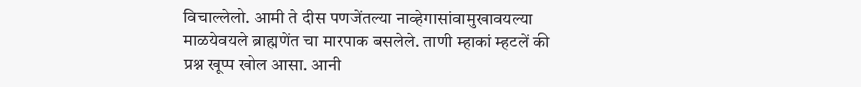विचाल्लेलो. आमी ते दीस पणजेंतल्या नाव्हेगासांवामुखावयल्या माळयेवयले ब्राह्मणेंत चा मारपाक बसलेले. ताणी म्हाकां म्हटलें की प्रश्न खूप्प खोल आसा. आनी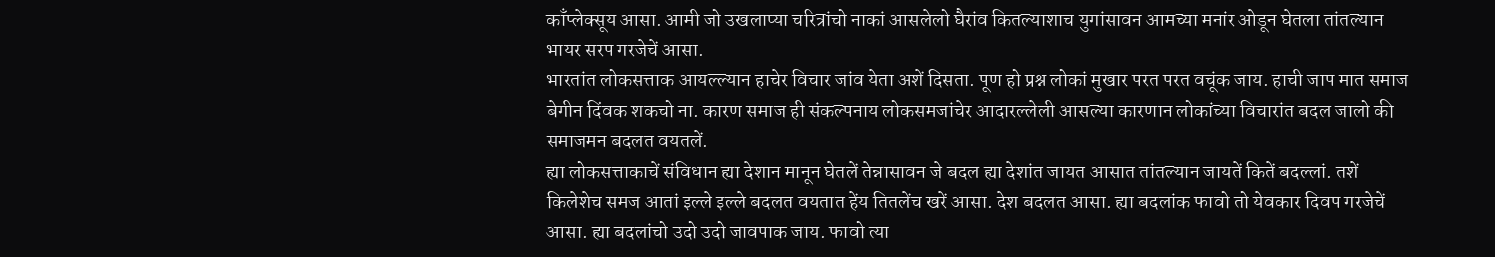काँप्लेक्सूय आसा. आमी जो उखलाप्या चरित्रांचो नाकां आसलेलो घैरांव कितल्याशाच युगांसावन आमच्या मनांर ओडून घेतला तांतल्यान भायर सरप गरजेचें आसा.
भारतांत लोकसत्ताक आयल्ल्यान हाचेर विचार जांव येता अशें दिसता. पूण हो प्रश्न लोकां मुखार परत परत वचूंक जाय. हाची जाप मात समाज बेगीन दिंवक शकचो ना. कारण समाज ही संकल्पनाय लोकसमजांचेर आदारल्लेली आसल्या कारणान लोकांच्या विचारांत बदल जालो की समाजमन बदलत वयतलें.
ह्या लोकसत्ताकाचें संविधान ह्या देशान मानून घेतलें तेन्नासावन जे बदल ह्या देशांत जायत आसात तांतल्यान जायतें कितें बदल्लां. तशें किलेशेच समज आतां इल्ले इल्ले बदलत वयतात हेंय तितलेंच खरें आसा. देश बदलत आसा. ह्या बदलांक फावो तो येवकार दिवप गरजेचें आसा. ह्या बदलांचो उदो उदो जावपाक जाय. फावो त्या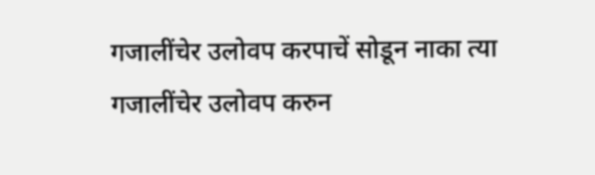गजालींचेर उलोवप करपाचें सोडून नाका त्या गजालींचेर उलोवप करुन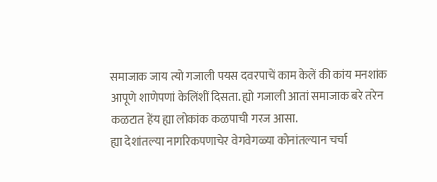समाजाक जाय त्यो गजाली पयस दवरपाचें काम केलें की कांय मनशांक आपूणे शाणेपणां केलिंशीं दिसता. ह्यो गजाली आतां समाजाक बरे तरेन कळटात हेंय ह्या लोकांक कळपाची गरज आसा.
ह्या देशांतल्या नागरिकपणाचेर वेगवेगळ्या कोनांतल्यान चर्चा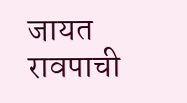जायत रावपाची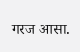गरज आसा.